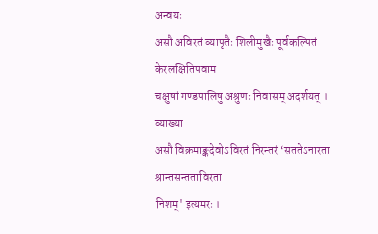अन्वयः
असौ अविरतं व्यापृतैः शिलीमुखैः पूर्वकल्पितं केरलक्षितिपवाम
चक्षुषां गण्डपालिषु अश्रुणः निवासम् अदर्शयत् ।
व्याख्या
असौ विक्रमाङ्कदेवोऽविरतं निरन्तरं ‘सततेऽनारता श्रान्तसन्तताविरता
निशम्' इत्यमरः ।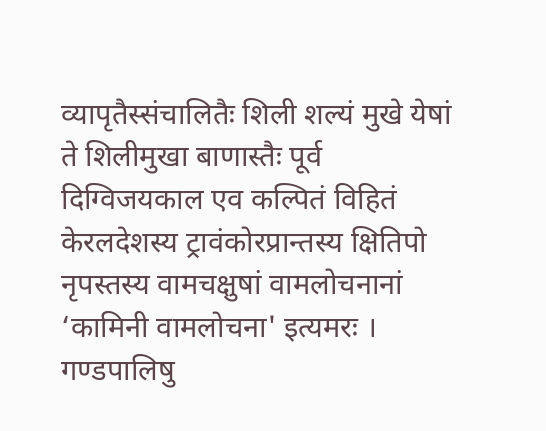व्यापृतैस्संचालितैः शिली शल्यं मुखे येषां ते शिलीमुखा बाणास्तैः पूर्व दिग्विजयकाल एव कल्पितं विहितं केरलदेशस्य ट्रावंकोरप्रान्तस्य क्षितिपो नृपस्तस्य वामचक्षुषां वामलोचनानां ‘कामिनी वामलोचना' इत्यमरः । गण्डपालिषु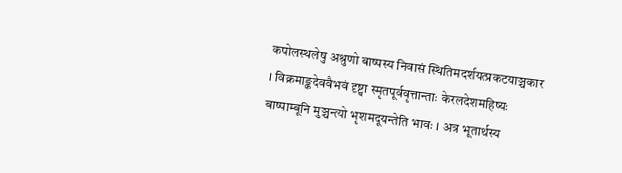कपोलस्थलेषु अश्रुणो बाष्पस्य निवासं स्थितिमदर्शयत्प्रकटयाञ्चकार । विक्रमाङ्कदेववैभवं दृष्ट्वा स्मृतपूर्ववृत्तान्ताः केरलदेशमहिष्यः बाष्पाम्बूनि मुञ्चन्त्यो भृशमदूयन्तेति भावः । अत्र भूतार्थस्य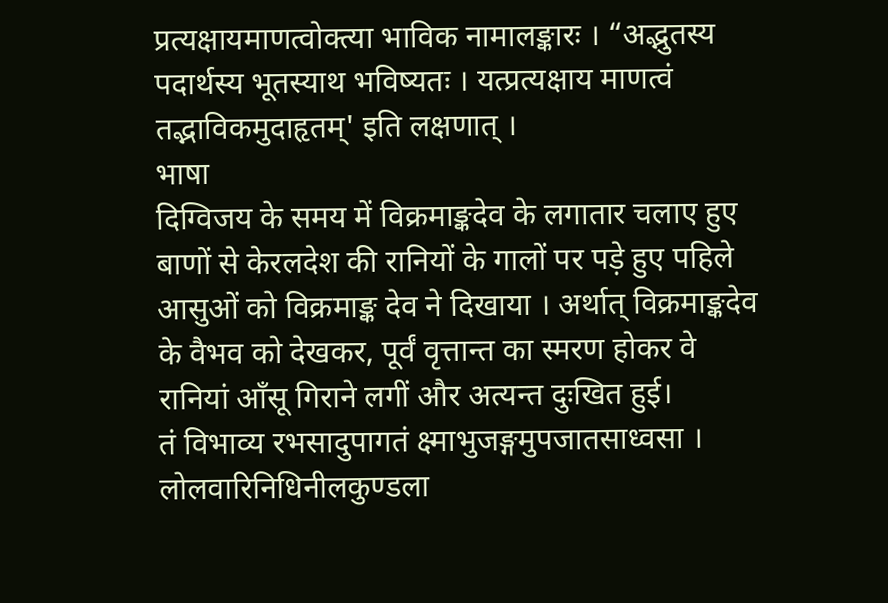प्रत्यक्षायमाणत्वोक्त्या भाविक नामालङ्कारः । “अद्भुतस्य पदार्थस्य भूतस्याथ भविष्यतः । यत्प्रत्यक्षाय माणत्वं तद्भाविकमुदाहृतम्' इति लक्षणात् ।
भाषा
दिग्विजय के समय में विक्रमाङ्कदेव के लगातार चलाए हुए बाणों से केरलदेश की रानियों के गालों पर पड़े हुए पहिले आसुओं को विक्रमाङ्क देव ने दिखाया । अर्थात् विक्रमाङ्कदेव के वैभव को देखकर, पूर्वं वृत्तान्त का स्मरण होकर वे रानियां आँसू गिराने लगीं और अत्यन्त दुःखित हुई।
तं विभाव्य रभसादुपागतं क्ष्माभुजङ्गमुपजातसाध्वसा ।
लोलवारिनिधिनीलकुण्डला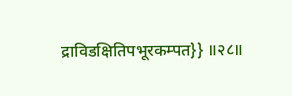द्राविडक्षितिपभूरकम्पत}} ॥२८॥